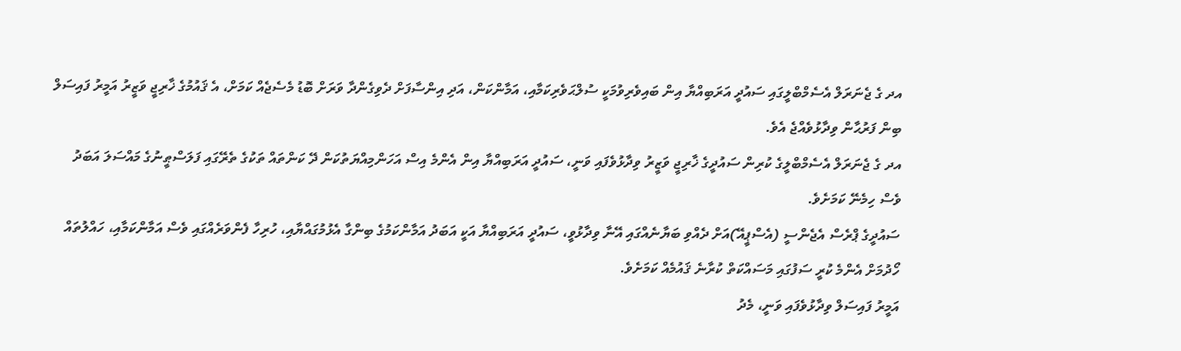އދ ގެ ޖެނަރަލް އެސެމްބްލީގައި ސައުދީ އަރަބިއްޔާ އިން ބައިވެރިވުމަކީ ސުލްޙަވެރިކަމާއި، އަމާންކަން، އަދި އިންސާފަށް ދެވިގެންދާ ވަރަށް ބޮޑު މެސެޖެއް ކަމަށް، އެ ޤައުމުގެ ޚާރިޖީ ވަޒީރު އަމީރު ފައިސަލް ބިން ފަރުޙާން ވިދާޅުވެއްޖެ އެވެ.
އދ ގެ ޖެނަރަލް އެސެމްބްލީގެ ކުރިން ސައުދީގެ ޚާރިޖީ ވަޒީރު ވިދާޅުވެފައި ވަނީ، ސައުދީ އަރަބިއްޔާ އިން އެންމެ އިސް އަހަންމިއްޔަތުކަން ދޭ ކަންތައް ތަކުގެ ތެރޭގައި ފަލަސްޠީނުގެ މައްސަލަ އަބަދު ވެސް ހިމެނޭ ކަމަށެވެ.
ސައުދީގެ ޕްރެސް އެޖެންސީ (އެސްޕީއޭ)އަށް ދެއްވި ބަޔާނެއްގައި އޭނާ ވިދާޅުވީ، ސައުދީ އަރަބިއްޔާ އަކީ އަބަދު އަމާންކަމުގެ ބިންގާ އެޅުމުގައްޔާއި، ހުރިހާ ފެންވަރެއްގައި ވެސް އަމާންކަމާއި، ހައްލުތައް ހޯދުމަށް އެންމެ ކުރީ ސަފުގައި މަސައްކަތް ކުރާނެ ޤައުމެއް ކަމަށެވެ.
އަމީރު ފައިސަލް ވިދާޅުވެފައި ވަނީ، މެދު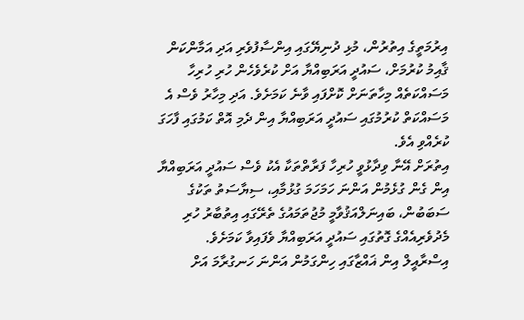އިރުމަތީގެ އިތުރުން، މުޅި ދުނިޔޭގައި އިންސާފުވެރި އަދި އަމާންކަން ޤާއިމު ކުރުމަށް، ސައުދީ އަރަބިއްޔާ އަށް ކުރެވެހެން ހުރި ހުރިހާ މަސައްކަތެއް މިހާތަނަށް ކޮށްފައި ވާނެ ކަމަށެވެ. އަދި މިހާރު ވެސް އެ މަސައްކަތް ކުރުމުގައި ސައުދީ އަރަބިއްޔާ އިން ދެމި އޮތް ކަމުގައި ފާހަގަ ކުރެއްވި އެވެ.
އިތުރަށް އޭނާ ވިދާޅުވީ ހުރިހާ ފަރާތްތަކާ އެކު ވެސް ސައުދީ އަރަބިއްޔާ އިން ގެން ގުޅެމުން އަންނަ ހަމަހަމަ ގުޅުމާއި، ސިޔާސަތު ތަކުގެ ސަބަބުން، ބައިނަލްއަޤުވާމީ މުޖުތަމައުގެ ތެރޭގައި އިތުބާރު ހުރި މެދުވެރިއެއްގެ ގޮތުގައި ސައުދީ އަރަބިއްޔާ ވެފައިވާ ކަމަށެވެ.
އިސްރާއީލް އިން ޣައްޒާގައި ހިންގަމުން އަންނަ ހަނގުރާމަ އަށް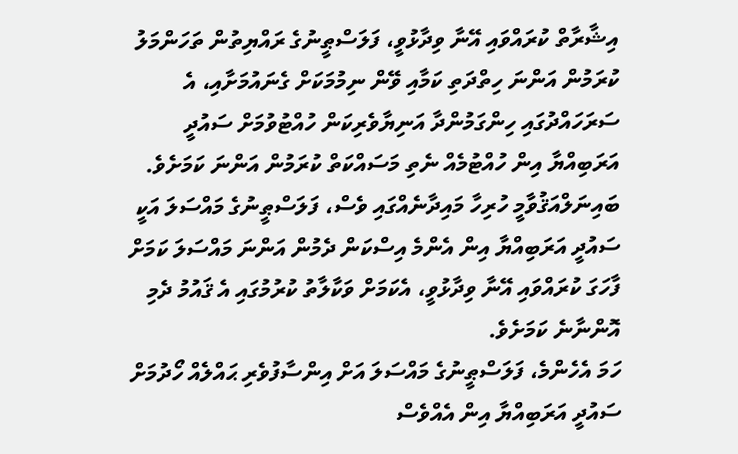އިޝާރާތް ކުރައްވައި އޭނާ ވިދާޅުވީ، ފަލަސްޠީނުގެ ރައްޔިތުން ތަހަންމަލު ކުރަމުން އަންނަ ހިތްދަތި ކަމާއި ވޭން ނިމުމަކަށް ގެނައުމަށާއި، އެ ސަރަހައްދުގައި ހިންގަމުންދާ އަނިޔާވެރިކަން ހުއްޓުވުމަށް ސައުދީ އަރަބިއްޔާ އިން ހުއްޓުމެއް ނެތި މަސައްކަތް ކުރަމުން އަންނަ ކަމަށެވެ.
ބައިނަލްއަޤުވާމީ ހުރިހާ މައިދާނެއްގައި ވެސް، ފަލަސްޠީނުގެ މައްސަލަ އަކީ ސައުދީ އަރަބިއްޔާ އިން އެންމެ އިސްކަން ދެމުން އަންނަ މައްސަލަ ކަމަށް ފާހަގަ ކުރައްވައި އޭނާ ވިދާޅުވީ، އެކަމަށް ވަކާލާތު ކުރުމުގައި އެ ޤައުމު ދެމި އޮންނާނެ ކަމަށެވެ.
ހަމަ އެހެންމެ، ފަލަސްޠީނުގެ މައްސަލަ އަށް އިންސާފުވެރި ޙައްލެއް ހޯދުމަށް ސައުދީ އަރަބިއްޔާ އިން އެއްވެސް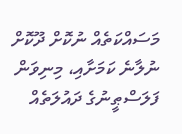މަސައްކަތެއް ނުކޮށް ދޫކޮށް ނުލާނެ ކަމަށާއި، މިނިވަން ފަލަސްޠީނުގެ ދައުލަތެއް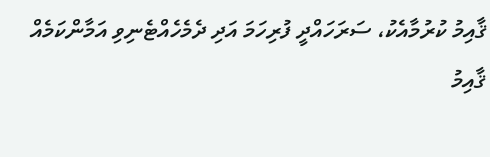ޤާއިމު ކުރުމާއެކު، ސަރަހައްދީ ފުރިހަމަ އަދި ދެމެހެއްޓެނިވި އަމާންކަމެއް ޤާއިމު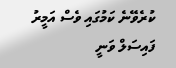ކުރެވޭނެ ކަމުގައި ވެސް އަމީރު ފައިސަލް ވަނީ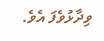ވިދާޅުވެފަ އެވެ.